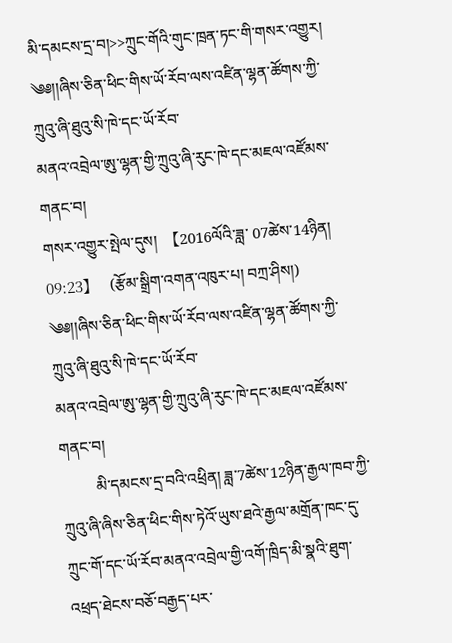མི་དམངས་དྲ་བ།>>ཀྲུང་གོའི་གུང་ཁྲན་ཏང་གི་གསར་འགྱུར།
༄༅།།ཞིས་ཅིན་ཕིང་གིས་ཡོ་རོབ་ལས་འཛིན་ལྷན་ཚོགས་ཀྱི་ཀྲུའུ་ཞི་ཐུའུ་སི་ཁེ་དང་ཡོ་རོབ་
མནའ་འབྲེལ་ཨུ་ལྷན་གྱི་ཀྲུའུ་ཞི་རུང་ཁེ་དང་མཇལ་འཛོམས་གནང་བ།
གསར་འགྱུར་སྤེལ་དུས།  【2016ལོའི་ཟླ་ 07ཚེས་14ཉིན། 09:23】   (རྩོམ་སྒྲིག་འགན་འཁུར་པ། བཀྲ་ཤིས།)
༄༅།།ཞིས་ཅིན་ཕིང་གིས་ཡོ་རོབ་ལས་འཛིན་ལྷན་ཚོགས་ཀྱི་ཀྲུའུ་ཞི་ཐུའུ་སི་ཁེ་དང་ཡོ་རོབ་
མནའ་འབྲེལ་ཨུ་ལྷན་གྱི་ཀྲུའུ་ཞི་རུང་ཁེ་དང་མཇལ་འཛོམས་གནང་བ།
         མི་དམངས་དྲ་བའི་འཕྲིན། ཟླ་7ཚེས་12ཉིན་རྒྱལ་ཁབ་ཀྱི་ཀྲུའུ་ཞི་ཞིས་ཅིན་ཕིང་གིས་ཏེའོ་ཡུས་ཐའེ་རྒྱལ་མགྲོན་ཁང་དུ་ཀྲུང་གོ་དང་ཡོ་རོབ་མནའ་འབྲེལ་གྱི་འགོ་ཁྲིད་མི་སྣའི་ཐུག་འཕྲད་ཐེངས་བཅོ་བརྒྱད་པར་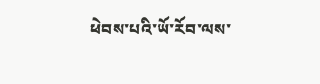ཕེབས་པའི་ཡོ་རོབ་ལས་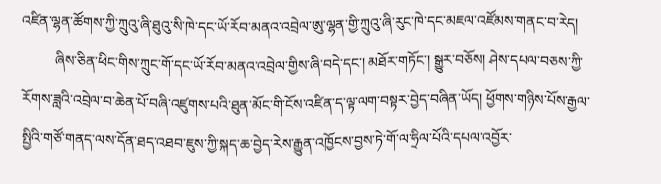འཛིན་ལྷན་ཚོགས་ཀྱི་ཀྲུའུ་ཞི་ཐུའུ་སི་ཁེ་དང་ཡོ་རོབ་མནའ་འབྲེལ་ཨུ་ལྷན་གྱི་ཀྲུའུ་ཞི་རུང་ཁེ་དང་མཇལ་འཛོམས་གནང་བ་རེད།
         ཞིས་ཅིན་ཕིང་གིས་ཀྲུང་གོ་དང་ཡོ་རོབ་མནའ་འབྲེལ་གྱིས་ཞི་བདེ་དང་། མཐོར་གཏོང་། སྒྱུར་བཅོས། ཤེས་དཔལ་བཅས་ཀྱི་རོགས་ཟླའི་འབྲེལ་བ་ཆེན་པོ་བཞི་འཛུགས་པའི་ཐུན་མོང་གི་ངོས་འཛིན་ད་ལྟ་ལག་བསྟར་བྱེད་བཞིན་ཡོད། ཕྱོགས་གཉིས་པོས་རྒྱལ་སྤྱིའི་གཙོ་གནད་ལས་དོན་ཐད་འཐབ་ཇུས་ཀྱི་སྐད་ཆ་བྱེད་རེས་རྒྱུན་འཁྱོངས་བྱས་ཏེ་གོ་ལ་ཧྲིལ་པོའི་དཔལ་འབྱོར་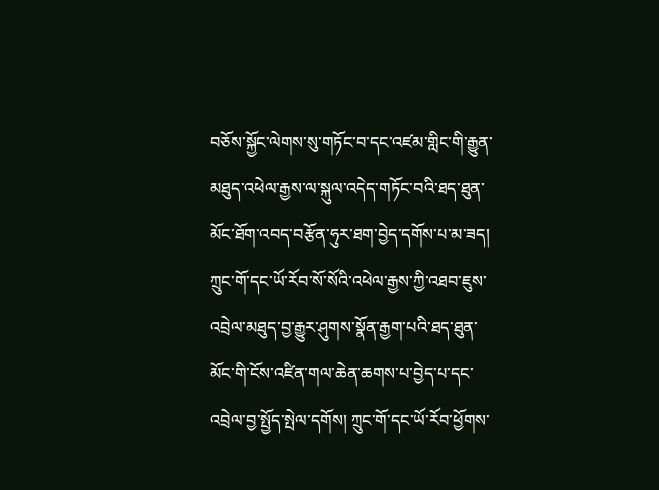བཅོས་སྐྱོང་ལེགས་སུ་གཏོང་བ་དང་འཛམ་གླིང་གི་རྒྱུན་མཐུད་འཕེལ་རྒྱས་ལ་སྐུལ་འདེད་གཏོང་བའི་ཐད་ཐུན་མོང་ཐོག་འབད་བརྩོན་ཧུར་ཐག་བྱེད་དགོས་པ་མ་ཟད། ཀྲུང་གོ་དང་ཡོ་རོབ་སོ་སོའི་འཕེལ་རྒྱས་ཀྱི་འཐབ་ཇུས་འབྲེལ་མཐུད་བྱ་རྒྱུར་ཤུགས་སྣོན་རྒྱག་པའི་ཐད་ཐུན་མོང་གི་ངོས་འཛིན་གལ་ཆེན་ཆགས་པ་བྱེད་པ་དང་འབྲེལ་བྱ་སྤྱོད་སྤེལ་དགོས། ཀྲུང་གོ་དང་ཡོ་རོབ་ཕྱོགས་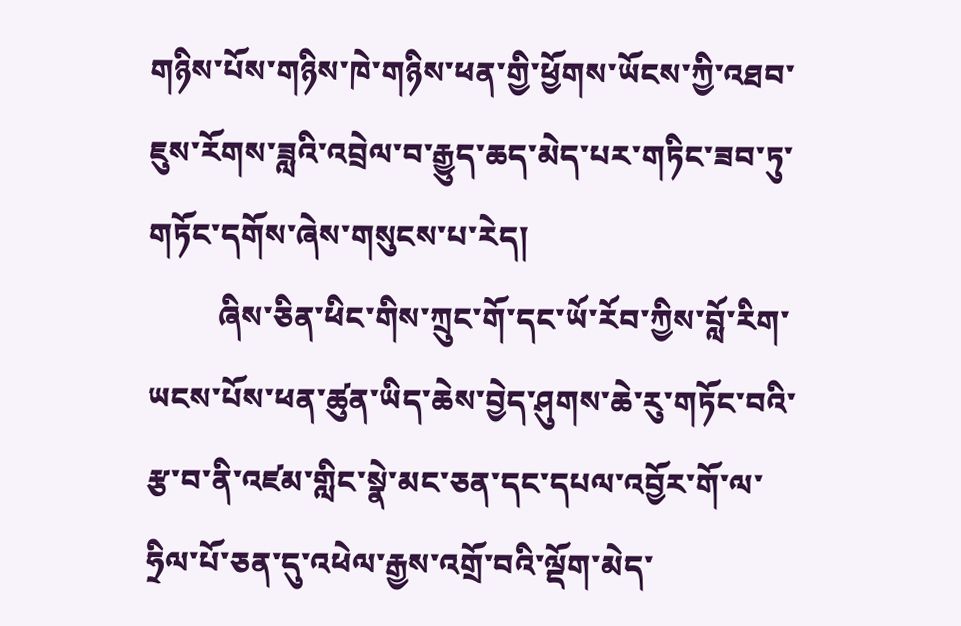གཉིས་པོས་གཉིས་ཁེ་གཉིས་ཕན་གྱི་ཕྱོགས་ཡོངས་ཀྱི་འཐབ་ཇུས་རོགས་ཟླའི་འབྲེལ་བ་རྒྱུད་ཆད་མེད་པར་གཏིང་ཟབ་ཏུ་གཏོང་དགོས་ཞེས་གསུངས་པ་རེད།
         ཞིས་ཅིན་ཕིང་གིས་ཀྲུང་གོ་དང་ཡོ་རོབ་ཀྱིས་བློ་རིག་ཡངས་པོས་ཕན་ཚུན་ཡིད་ཆེས་བྱེད་ཤུགས་ཆེ་རུ་གཏོང་བའི་རྩ་བ་ནི་འཛམ་གླིང་སྣེ་མང་ཅན་དང་དཔལ་འབྱོར་གོ་ལ་ཧྲིལ་པོ་ཅན་དུ་འཕེལ་རྒྱས་འགྲོ་བའི་ལྡོག་མེད་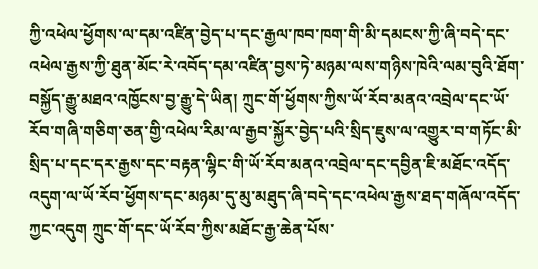ཀྱི་འཕེལ་ཕྱོགས་ལ་དམ་འཛིན་བྱེད་པ་དང་རྒྱལ་ཁབ་ཁག་གི་མི་དམངས་ཀྱི་ཞི་བདེ་དང་འཕེལ་རྒྱས་ཀྱི་ཐུན་མོང་རེ་འབོད་དམ་འཛིན་བྱས་ཏེ་མཉམ་ལས་གཉིས་ཁེའི་ལམ་བུའི་ཐོག་བསྐྱོད་རྒྱུ་མཐའ་འཁྱོངས་བྱ་རྒྱུ་དེ་ཡིན། ཀྲུང་གོ་ཕྱོགས་ཀྱིས་ཡོ་རོབ་མནའ་འབྲེལ་དང་ཡོ་རོབ་གཞི་གཅིག་ཅན་གྱི་འཕེལ་རིམ་ལ་རྒྱབ་སྐྱོར་བྱེད་པའི་སྲིད་ཇུས་ལ་འགྱུར་བ་གཏོང་མི་སྲིད་པ་དང་དར་རྒྱས་དང་བརྟན་ལྷིང་གི་ཡོ་རོབ་མནའ་འབྲེལ་དང་དབྱིན་ཇི་མཐོང་འདོད་འདུག་ལ་ཡོ་རོབ་ཕྱོགས་དང་མཉམ་དུ་མུ་མཐུད་ཞི་བདེ་དང་འཕེལ་རྒྱས་ཐད་གཞོལ་འདོད་ཀྱང་འདུག ཀྲུང་གོ་དང་ཡོ་རོབ་ཀྱིས་མཐོང་རྒྱ་ཆེན་པོས་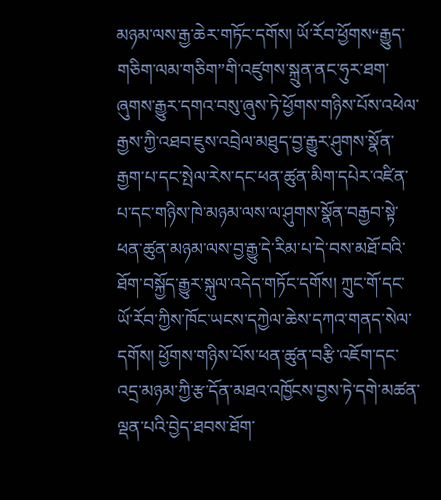མཉམ་ལས་རྒྱ་ཆེར་གཏོང་དགོས། ཡོ་རོབ་ཕྱོགས“རྒྱུད་གཅིག་ལམ་གཅིག”གི་འཛུགས་སྐྲུན་ནང་ཧུར་ཐག་ཞུགས་རྒྱུར་དགའ་བསུ་ཞུས་ཏེ་ཕྱོགས་གཉིས་པོས་འཕེལ་རྒྱས་ཀྱི་འཐབ་ཇུས་འབྲེལ་མཐུད་བྱ་རྒྱུར་ཤུགས་སྣོན་རྒྱག་པ་དང་སྤེལ་རེས་དང་ཕན་ཚུན་མིག་དཔེར་འཛིན་པ་དང་གཉིས་ཁེ་མཉམ་ལས་ལ་ཤུགས་སྣོན་བརྒྱབ་སྟེ་ཕན་ཚུན་མཉམ་ལས་བྱ་རྒྱུ་དེ་རིམ་པ་དེ་བས་མཐོ་བའི་ཐོག་བསྐྱོད་རྒྱུར་སྐུལ་འདེད་གཏོང་དགོས། ཀྲུང་གོ་དང་ཡོ་རོབ་ཀྱིས་ཁོང་ཡངས་དཀྱེལ་ཆེས་དཀའ་གནད་སེལ་དགོས། ཕྱོགས་གཉིས་པོས་ཕན་ཚུན་བརྩི་འཇོག་དང་འདྲ་མཉམ་ཀྱི་རྩ་དོན་མཐའ་འཁྱོངས་བྱས་ཏེ་དགེ་མཚན་ལྡན་པའི་བྱེད་ཐབས་ཐོག་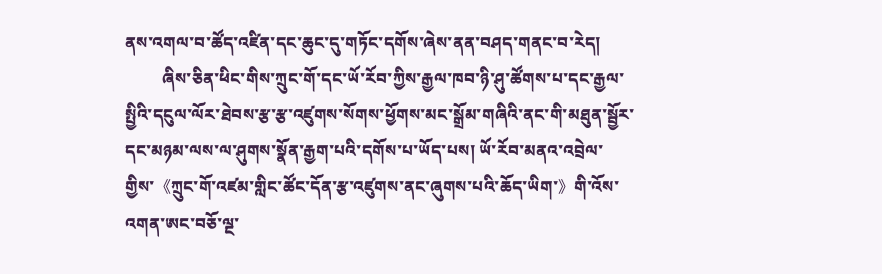ནས་འགལ་བ་ཚོད་འཛིན་དང་ཆུང་དུ་གཏོང་དགོས་ཞེས་ནན་བཤད་གནང་བ་རེད།
         ཞིས་ཅིན་ཕིང་གིས་ཀྲུང་གོ་དང་ཡོ་རོབ་ཀྱིས་རྒྱལ་ཁབ་ཉི་ཤུ་ཚོགས་པ་དང་རྒྱལ་སྤྱིའི་དངུལ་ལོར་ཐེབས་རྩ་རྩ་འཛུགས་སོགས་ཕྱོགས་མང་སྒྲོམ་གཞིའི་ནང་གི་མཐུན་སྦྱོར་དང་མཉམ་ལས་ལ་ཤུགས་སྣོན་རྒྱག་པའི་དགོས་པ་ཡོད་པས། ཡོ་རོབ་མནའ་འབྲེལ་གྱིས་《ཀྲུང་གོ་འཛམ་གླིང་ཚོང་དོན་རྩ་འཛུགས་ནང་ཞུགས་པའི་ཆོད་ཡིག་》གི་འོས་འགན་ཨང་བཅོ་ལྔ་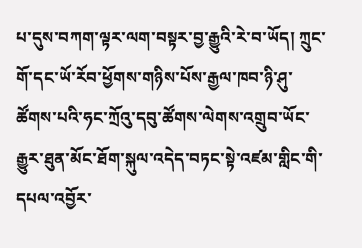པ་དུས་བཀག་ལྟར་ལག་བསྟར་བྱ་རྒྱུའི་རེ་བ་ཡོད། ཀྲུང་གོ་དང་ཡོ་རོབ་ཕྱོགས་གཉིས་པོས་རྒྱལ་ཁབ་ཉི་ཤུ་ཚོགས་པའི་ཧང་ཀྲོའུ་དབུ་ཚོགས་ལེགས་འགྲུབ་ཡོང་རྒྱུར་ཐུན་མོང་ཐོག་སྐུལ་འདེད་བཏང་སྟེ་འཛམ་གླིང་གི་དཔལ་འབྱོར་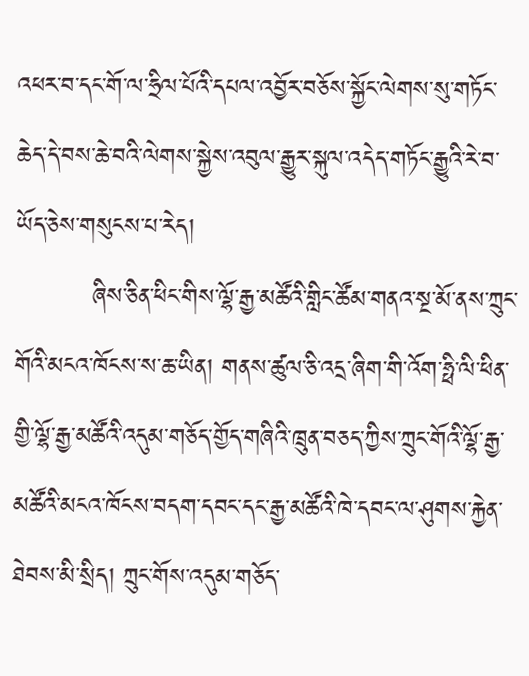འཕར་བ་དང་གོ་ལ་ཧྲིལ་པོའི་དཔལ་འབྱོར་བཅོས་སྐྱོང་ལེགས་སུ་གཏོང་ཆེད་དེ་བས་ཆེ་བའི་ལེགས་སྐྱེས་འབུལ་རྒྱུར་སྐུལ་འདེད་གཏོང་རྒྱུའི་རེ་བ་ཡོད་ཅེས་གསུངས་པ་རེད།
         ཞིས་ཅིན་ཕིང་གིས་ལྷོ་རྒྱ་མཚོའི་གླིང་ཚོམ་གནའ་སྔ་མོ་ནས་ཀྲུང་གོའི་མངའ་ཁོངས་ས་ཆ་ཡིན། གནས་ཚུལ་ཅི་འདྲ་ཞིག་གི་འོག་ཧྥི་ལི་ཕིན་གྱི་ལྷོ་རྒྱ་མཚོའི་འདུམ་གཅོད་གྱོད་གཞིའི་ཁྲུན་བཅད་ཀྱིས་ཀྲུང་གོའི་ལྷོ་རྒྱ་མཚོའི་མངའ་ཁོངས་བདག་དབང་དང་རྒྱ་མཚོའི་ཁེ་དབང་ལ་ཤུགས་རྐྱེན་ཐེབས་མི་སྲིད། ཀྲུང་གོས་འདུམ་གཅོད་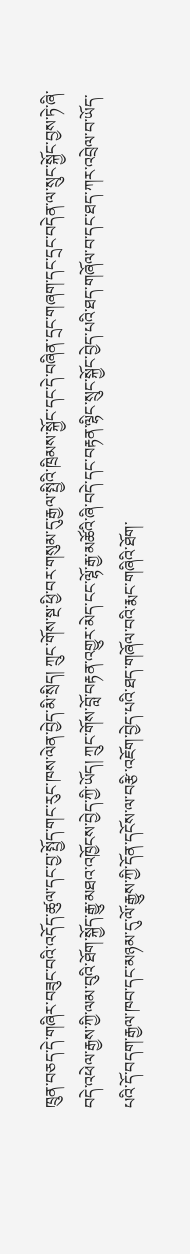ཁྲུན་བཅད་དེ་གཞིར་བཟུང་བའི་འདོད་ཚུལ་དང་བྱ་སྤྱོད་གང་རུང་ཁས་ལེན་བྱེད་མི་སྲིད། ཀྲུང་གོས་སྔ་ཕྱི་བར་གསུམ་དུ་རྒྱལ་སྤྱིའི་ཁྲིམས་སྐྱོང་དང་དེ་བཞིན་དྲང་གཞག་དང་དྲང་བདེན་ལ་སྲུང་སྐྱོང་བྱས་ཏེ་ཞི་བདེ་འཕེལ་རྒྱས་ཀྱི་ལམ་བུའི་ཐོག་སྐྱོད་རྒྱུ་མཐའ་འཁྱོངས་བྱེད་ཀྱི་ཡོད། ཀྲུང་གོས་བློ་བརྟན་འགྱུར་མེད་ངང་ལྷོ་རྒྱ་མཚོའི་ཞི་བདེ་དང་བརྟན་ལྷིང་སྲུང་སྐྱོང་བྱེད་པའི་ཐད་གཞོལ་བ་དང་ཐད་ཀར་འབྲེལ་བ་ཡོད་པའི་དོ་བདག་རྒྱལ་ཁབ་དང་མཉམ་དུ་ལོ་རྒྱུས་ཀྱི་དོན་དངོས་ལ་བརྩི་འཇོག་བྱེད་པའི་ཐད་གཞོལ་བའི་རྨང་གཞིའི་ཐོག་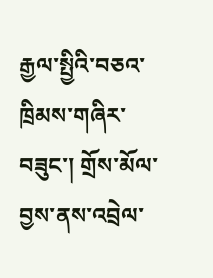རྒྱལ་སྤྱིའི་བཅའ་ཁྲིམས་གཞིར་བཟུང་། གྲོས་མོལ་བྱས་ནས་འབྲེལ་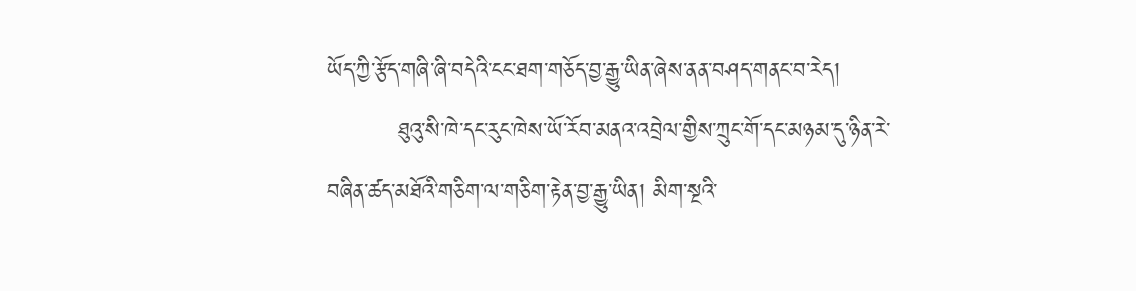ཡོད་ཀྱི་རྩོད་གཞི་ཞི་བདེའི་ངང་ཐག་གཅོད་བྱ་རྒྱུ་ཡིན་ཞེས་ནན་བཤད་གནང་བ་རེད།
         ཐུའུ་སི་ཁེ་དང་རུང་ཁེས་ཡོ་རོབ་མནའ་འབྲེལ་གྱིས་ཀྲུང་གོ་དང་མཉམ་དུ་ཉིན་རེ་བཞིན་ཚད་མཐོའི་གཅིག་ལ་གཅིག་རྟེན་བྱ་རྒྱུ་ཡིན། མིག་སྔའི་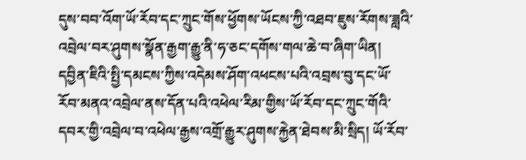དུས་བབ་འོག་ཡོ་རོབ་དང་ཀྲུང་གོས་ཕྱོགས་ཡོངས་ཀྱི་འཐབ་ཇུས་རོགས་ཟླའི་འབྲེལ་བར་ཤུགས་སྣོན་རྒྱག་རྒྱུ་ནི་ཧ་ཅང་དགོས་གལ་ཆེ་བ་ཞིག་ཡིན། དབྱིན་ཇིའི་སྤྱི་དམངས་ཀྱིས་འདེམས་ཤོག་འཕངས་པའི་འབྲས་བུ་དང་ཡོ་རོབ་མནའ་འབྲེལ་ནས་དོན་པའི་འཕེལ་རིམ་གྱིས་ཡོ་རོབ་དང་ཀྲུང་གོའི་དབར་གྱི་འབྲེལ་བ་འཕེལ་རྒྱས་འགྲོ་རྒྱུར་ཤུགས་རྐྱེན་ཐེབས་མི་སྲིད། ཡོ་རོབ་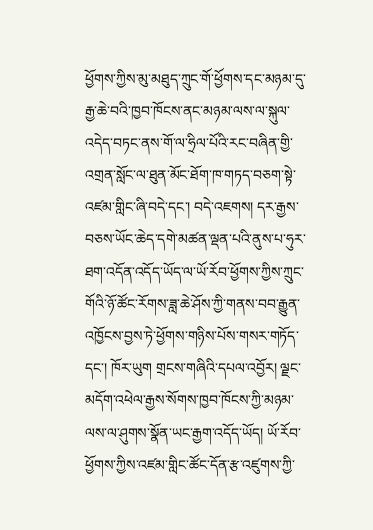ཕྱོགས་ཀྱིས་མུ་མཐུད་ཀྲུང་གོ་ཕྱོགས་དང་མཉམ་དུ་རྒྱ་ཆེ་བའི་ཁྱབ་ཁོངས་ནང་མཉམ་ལས་ལ་སྐུལ་འདེད་བཏང་ནས་གོ་ལ་ཧྲིལ་པོའི་རང་བཞིན་གྱི་འགྲན་སློང་ལ་ཐུན་མོང་ཐོག་ཁ་གཏད་བཅག་སྟེ་འཛམ་གླིང་ཞི་བདེ་དང་། བདེ་འཇགས། དར་རྒྱས་བཅས་ཡོང་ཆེད་དགེ་མཚན་ལྡན་པའི་ནུས་པ་ཧུར་ཐག་འདོན་འདོད་ཡོད་ལ་ཡོ་རོབ་ཕྱོགས་ཀྱིས་ཀྲུང་གོའི་ཉོ་ཚོང་རོགས་ཟླ་ཆེ་ཤོས་ཀྱི་གནས་བབ་རྒྱུན་འཁྱོངས་བྱས་ཏེ་ཕྱོགས་གཉིས་པོས་གསར་གཏོད་དང་། ཁོར་ཡུག གྲངས་གཞིའི་དཔལ་འབྱོར། ལྗང་མདོག་འཕེལ་རྒྱས་སོགས་ཁྱབ་ཁོངས་ཀྱི་མཉམ་ལས་ལ་ཤུགས་སྣོན་ཡང་རྒྱག་འདོད་ཡོད། ཡོ་རོབ་ཕྱོགས་ཀྱིས་འཛམ་གླིང་ཚོང་དོན་རྩ་འཛུགས་ཀྱི་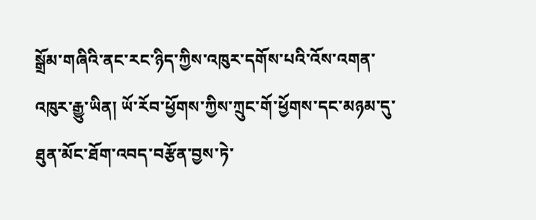སྒྲོམ་གཞིའི་ནང་རང་ཉིད་ཀྱིས་འཁུར་དགོས་པའི་འོས་འགན་འཁུར་རྒྱུ་ཡིན། ཡོ་རོབ་ཕྱོགས་ཀྱིས་ཀྲུང་གོ་ཕྱོགས་དང་མཉམ་དུ་ཐུན་མོང་ཐོག་འབད་བརྩོན་བྱས་ཏེ་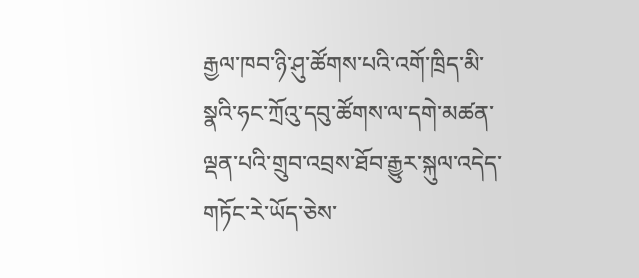རྒྱལ་ཁབ་ཉི་ཤུ་ཚོགས་པའི་འགོ་ཁྲིད་མི་སྣའི་ཧང་ཀྲོའུ་དབུ་ཚོགས་ལ་དགེ་མཚན་ལྡན་པའི་གྲུབ་འབྲས་ཐོབ་རྒྱུར་སྐུལ་འདེད་གཏོང་རེ་ཡོད་ཅེས་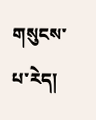གསུངས་པ་རེད།